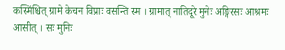कस्मिंश्चित् ग्रामे केचन विप्राः वसन्ति स्म । ग्रामात् नातिदूरे मुनेः अङ्गिरसः आश्रमः आसीत् । सः मुनिः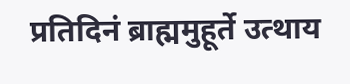प्रतिदिनं ब्राह्ममुहूर्ते उत्थाय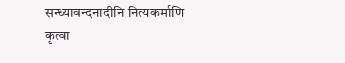सन्ध्यावन्दनादीनि नित्यकर्माणि कृत्वा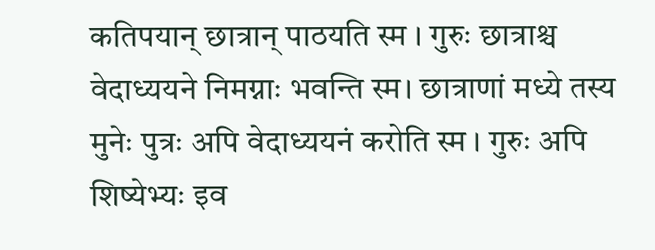कतिपयान् छात्रान् पाठयति स्म । गुरुः छात्राश्च वेदाध्ययने निमग्नाः भवन्ति स्म। छात्राणां मध्ये तस्य मुनेः पुत्रः अपि वेदाध्ययनं करोति स्म । गुरुः अपि शिष्येभ्यः इव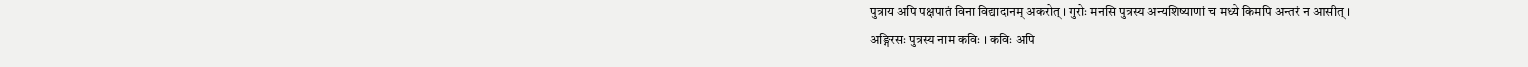पुत्राय अपि पक्षपातं विना विद्यादानम् अकरोत् । गुरोः मनसि पुत्रस्य अन्यशिष्याणां च मध्ये किमपि अन्तरं न आसीत् ।
अङ्गिरसः पुत्रस्य नाम कविः । कविः अपि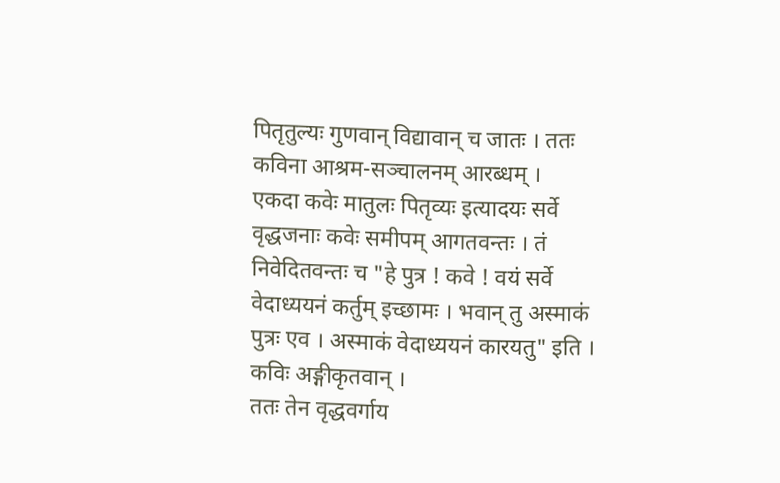पितृतुल्यः गुणवान् विद्यावान् च जातः । ततः कविना आश्रम-सञ्चालनम् आरब्धम् ।
एकदा कवेः मातुलः पितृव्यः इत्यादयः सर्वे वृद्धजनाः कवेः समीपम् आगतवन्तः । तं निवेदितवन्तः च "हे पुत्र ! कवे ! वयं सर्वे वेदाध्ययनं कर्तुम् इच्छामः । भवान् तु अस्माकं पुत्रः एव । अस्माकं वेदाध्ययनं कारयतु" इति । कविः अङ्गीकृतवान् ।
ततः तेन वृद्धवर्गाय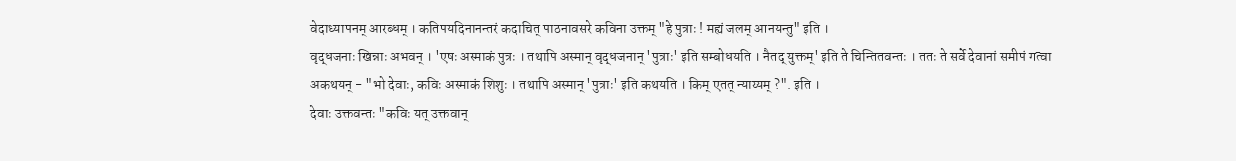वेदाध्यापनम् आरब्धम् । कतिपयदिनानन्तरं कदाचित् पाठनावसरे कविना उक्तम् "हे पुत्राः ! मह्यं जलम् आनयन्तु" इति ।
वृद्धजनाः खिन्नाः अभवन् । 'एषः अस्माकं पुत्रः । तथापि अस्मान् वृद्धजनान् 'पुत्राः' इति सम्बोधयति । नैतद् युक्तम्' इति ते चिन्तितवन्तः । ततः ते सर्वे देवानां समीपं गत्वा अकथयन् - "भो देवाः, कविः अस्माकं शिशुः । तथापि अस्मान् 'पुत्राः' इति कथयति । किम् एतत् न्याय्यम् ?". इति ।
देवाः उक्तवन्तः "कविः यत् उक्तवान्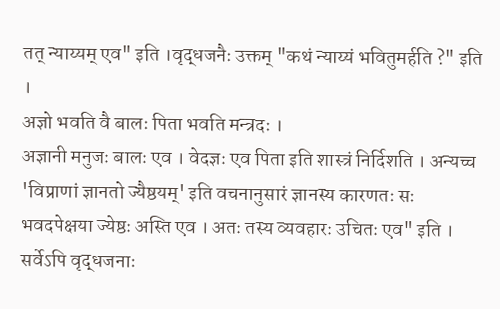तत् न्याय्यम् एव" इति ।वृद्धजनैः उक्तम् "कथं न्याय्यं भवितुमर्हति ?" इति ।
अज्ञो भवति वै बालः पिता भवति मन्त्रदः ।
अज्ञानी मनुजः बालः एव । वेदज्ञः एव पिता इति शास्त्रं निर्दिशति । अन्यच्च 'विप्राणां ज्ञानतो ज्यैष्ठयम्' इति वचनानुसारं ज्ञानस्य कारणतः सः भवदपेक्षया ज्येष्ठः अस्ति एव । अतः तस्य व्यवहारः उचितः एव" इति ।
सर्वेऽपि वृद्धजनाः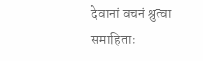देवानां वचनं श्रुत्वा समाहिताः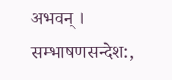अभवन् ।
सम्भाषणसन्देश:,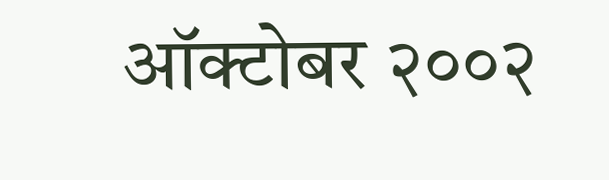ऑक्टोबर २००२